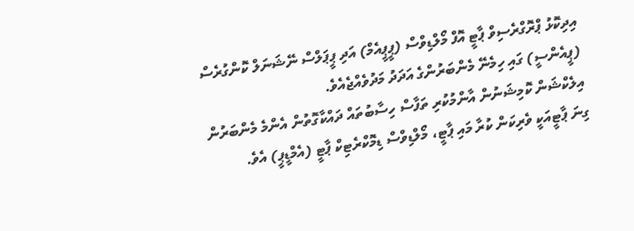އިދިކޮޅު ޕްރޮގްރެސިވް ޕާޓީ އޮފް މޯލްޑިވްސް (ޕީޕީއެމް) އަދި ޕީޕަލްސް ނޭޝަނަލް ކޮންގުރެސް (ޕީއެންސީ) ގައި ހިމެނޭ މެންބަރުންގެ އަދަދު މަދުވެއްޖެއެވެ.
އިލެކްޝަން ކޮމިޝަނުން އާންމުކުރި ތަފާސް ހިސާބުތައް ދައްކާގޮތުން އެންމެ މެންބަރުން ގިނަ ޕާޓީއަކީ ވެރިކަން ކުރާ މައި ޕާޓީ، މޯލްޑިވްސް ޑިމޮކްރެޓިކް ޕާޓީ (އެމްޑީޕީ) އެވެ.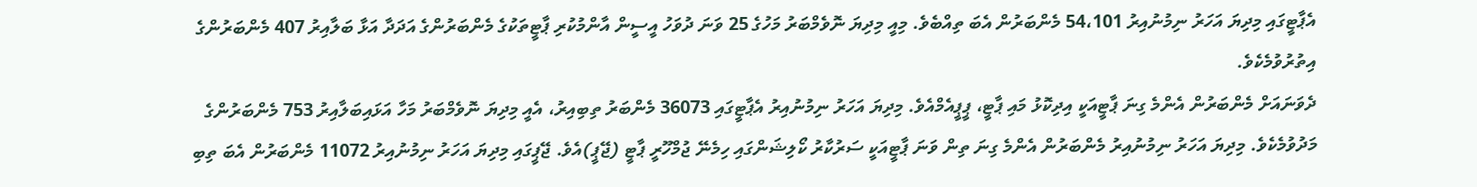އެޕާޓީގައި މިދިޔަ އަހަރު ނިމުނުއިރު 54،101 މެންބަރުން އެބަ ތިއްބެވެ. މިއީ މިދިޔަ ނޮވެމްބަރު މަހުގެ 25 ވަނަ ދުވަހު އީސީން އާންމުކުރި ޕާޓީތަކުގެ މެންބަރުންގެ އަދަދާ އަޅާ ބަލާއިރު 407 މެންބަރުންގެ އިތުރުވުމެކެވެ.
ދެވަނައަށް މެންބަރުން އެންމެ ގިނަ ޕާޓީއަކީ އިދިކޮޅު މައި ޕާޓީ، ޕީޕީއެމްއެވެ. މިދިޔަ އަހަރު ނިމުނުއިރު އެޕާޓީގައި 36073 މެންބަރު ތިބިއިރު، އެއީ މިދިޔަ ނޮވެމްބަރު މަހާ އަޅައިބަލާއިރު 753 މެންބަރުންގެ މަދުވުމެކެވެ. މިދިޔަ އަހަރު ނިމުނުއިރު މެންބަރުން އެންމެ ގިނަ ތިން ވަނަ ޕާޓީއަކީ ސަރުކާރު ކޯލިޝަންގައި ހިމެނޭ ޖުމްހޫރީ ޕާޓީ (ޖޭޕީ)އެވެ. ޖޭޕީގައި މިދިޔަ އަހަރު ނިމުނުއިރު 11072 މެންބަރުން އެބަ ތިބި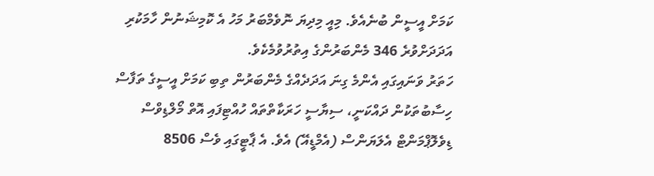ކަމަށް އީސީން ބުނެއެވެ. މިއީ މިދިޔަ ނޮވެމްބަރު މަހު އެ ކޮމިޝަނުން ހާމަކުރި އަދަދަށްވުރެ 346 މެންބަރުންގެ އިތުރުވުމެކެވެ.
ހަތަރު ވަނައިގައި އެންމެ ގިނަ އަދަދެއްގެ މެންބަރުން ތިބި ކަމަށް އީސީގެ ތަފާސް ހިސާބުތަކުން ދައްކަނީ، ސިޔާސީ ހަރަކާތްތައް ހުއްޓިފައި އޮތް މޯލްޑިވްސް ޑިވެލޮޕްމަންޓް އެލަޔަންސް (އެމްޑީއޭ) އެވެ. އެ ޕާޓީގައި ވެސް 8506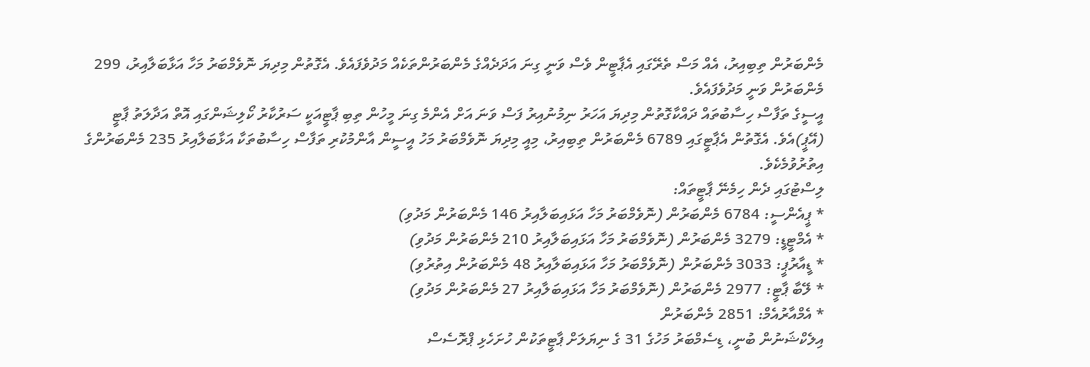މެންބަރުން ތިބިއިރު، އެއް މަސް ތެރޭގައި އެޕާޓީން ވެސް ވަނީ ގިނަ އަދަދެއްގެ މެންބަރުންތަކެއް މަދުވެފައެވެ. އެގޮތުން މިދިޔަ ނޮވެމްބަރު މަހާ އަޅާބަލާއިރު، 299 މެންބަރުން ވަނީ މަދުވެފައެވެ.
އީސީގެ ތަފާސް ހިސާބުތައް ދައްކާގޮތުން މިދިޔަ އަހަރު ނިމުނުއިރު ފަސް ވަނަ އަށް އެންމެ ގިނަ މީހުން ތިބި ޕާޓީއަކީ ސަރުކާރު ކޯލިޝަންގައި އޮތް އަދާލަތު ޕާޓީ (އޭޕީ)އެވެ. އެގޮތުން އެޕާޓީގައި 6789 މެންބަރުން ތިބިއިރު، މިއީ މިދިޔަ ނޮވެމްބަރު މަހު އީސީން އާންމުކުރި ތަފާސް ހިސާބުތަކާ އަޅާބަލާއިރު 235 މެންބަރުންގެ އިތުރުވުމެކެވެ.
ލިސްޓުގައި ދެން ހިމެނޭ ޕާޓީތައް:
* ޕީއެންސީ: 6784 މެންބަރުން (ނޮވެމްބަރު މަހާ އަޅައިބަލާއިރު 146 މެންބަރުން މަދުވި)
* އެމްޓީޑީ: 3279 މެންބަރުން (ނޮވެމްބަރު މަހާ އަޅައިބަލާއިރު 210 މެންބަރުން މަދުވި)
* ޑީއާރުޕީ: 3033 މެންބަރުން (ނޮވެމްބަރު މަހާ އަޅައިބަލާއިރު 48 މެންބަރުން އިތުރުވި)
* ލޭބާ ޕާޓީ: 2977 މެންބަރުން (ނޮވެމްބަރު މަހާ އަޅައިބަލާއިރު 27 މެންބަރުން މަދުވި)
* އެމްއާރުއެމް: 2851 މެންބަރުން
އިލެކްޝަނުން ބުނީ، ޑިސެމްބަރު މަހުގެ 31 ގެ ނިޔަލަށް ޕާޓީތަކުން ހުށަހެޅި ޕްރޮސެސް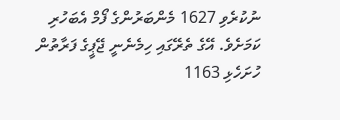ނުކުރެވި 1627 މެންބަރުންގެ ފޯމް އެބަހުރި ކަމަށެވެ. އޭގެ ތެރޭގައި ހިމެނެނީ ޖޭޕީގެ ފަރާތުން ހުށަހެޅި 1163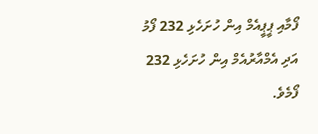ފޯމާއި ޕީޕީއެމް އިން ހުށަހެޅި 232 ފޯމު އަދި އެމްއާރުއެމް އިން ހުށަހެޅި 232 ފޯމެވެ.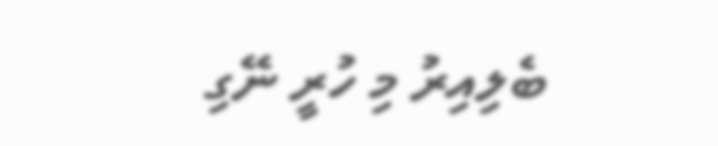ބެލިއިރު މި ހުރީ ނޭގި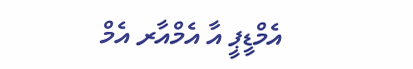އެމްޑީޕީ އާ އެމްއާރ އެމް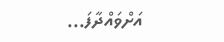އަށްވައްދާފަ...